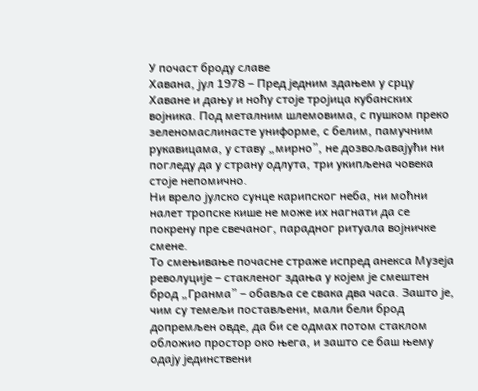У почаст броду славе
Хавана, јул 1978 – Пред једним здањем у срцу Хаване и дању и ноћу стоје тројица кубанских војника. Под металним шлемовима, с пушком преко зеленомаслинасте униформе, с белим, памучним рукавицама, у ставу „мирно”, не дозвољавајући ни погледу да у страну одлута, три укипљена човека стоје непомично.
Ни врело јулско сунце карипског неба, ни моћни налет тропске кише не може их нагнати да се покрену пре свечаног, парадног ритуала војничке смене.
То смењивање почасне страже испред анекса Музеја револуције – стакленог здања у којем је смештен брод „Гранма” – обавља се свака два часа. Зашто је, чим су темељи постављени, мали бели брод допремљен овде, да би се одмах потом стаклом обложио простор око њега, и зашто се баш њему одају јединствени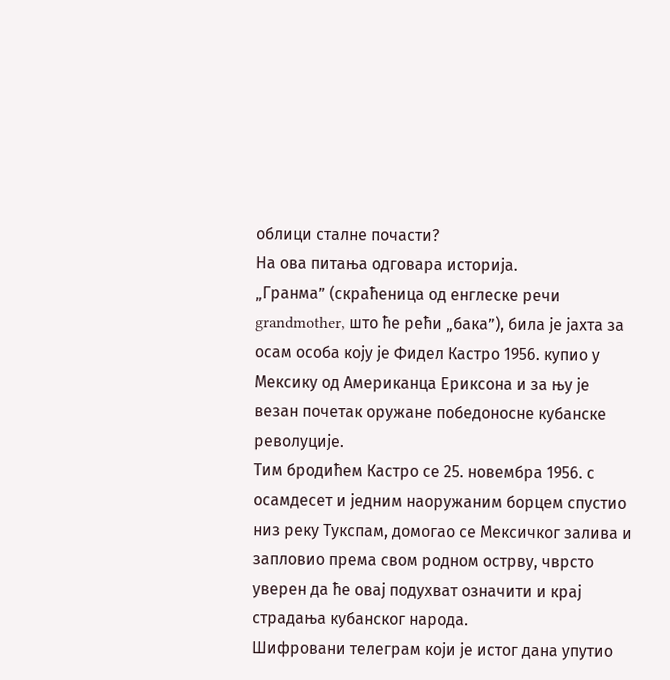облици сталне почасти?
На ова питања одговара историја.
„Гранма” (скраћеница од енглеске речи grandmother, што ће рећи „бака”), била је јахта за осам особа коју је Фидел Кастро 1956. купио у Мексику од Американца Ериксона и за њу је везан почетак оружане победоносне кубанске револуције.
Тим бродићем Кастро се 25. новембра 1956. с осамдесет и једним наоружаним борцем спустио низ реку Тукспам, домогао се Мексичког залива и запловио према свом родном острву, чврсто уверен да ће овај подухват означити и крај страдања кубанског народа.
Шифровани телеграм који је истог дана упутио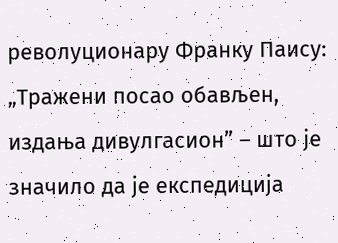револуционару Франку Паису: „Тражени посао обављен, издања дивулгасион” – што је значило да је експедиција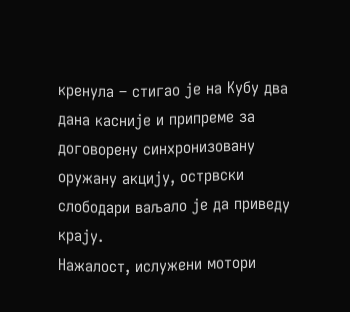кренула – стигао је на Кубу два дана касније и припреме за договорену синхронизовану оружану акцију, острвски слободари ваљало је да приведу крају.
Нажалост, ислужени мотори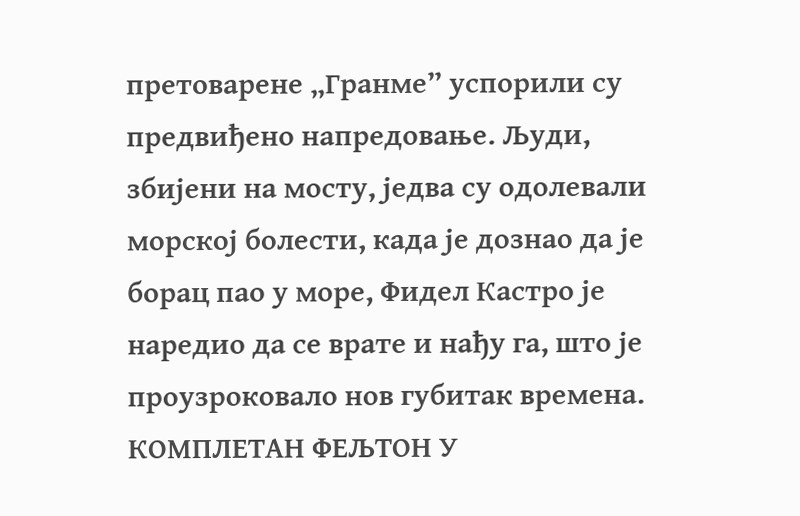претоварене „Гранме” успорили су предвиђено напредовање. Људи, збијени на мосту, једва су одолевали морској болести, када је дознао да је борац пао у море, Фидел Кастро је наредио да се врате и нађу га, што је проузроковало нов губитак времена.
КОМПЛЕТАН ФЕЉТОН У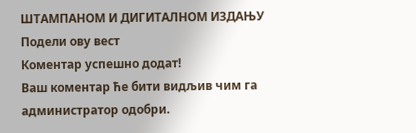ШТАМПАНОМ И ДИГИТАЛНОМ ИЗДАЊУ
Подели ову вест
Комeнтар успeшно додат!
Ваш комeнтар ћe бити видљив чим га администратор одобри.